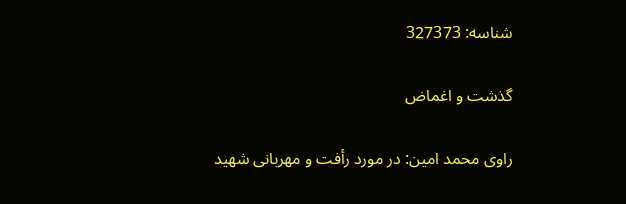شناسه: 327373

گذشت و اغماض

راوی محمد امین: در مورد رأفت و مهربانی شهید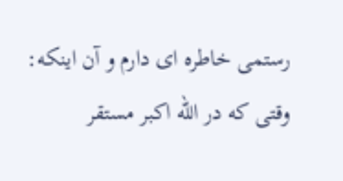رستمی خاطره ای دارم و آن اینکه: وقتی که در الله اکبر مستقر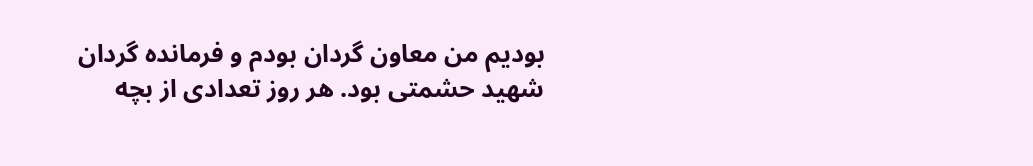بودیم من معاون گردان بودم و فرمانده گردان شهید حشمتی بود. هر روز تعدادی از بچه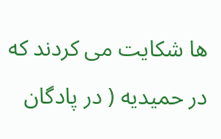ها شکایت می کردند که در حمیدیه ( در پادگان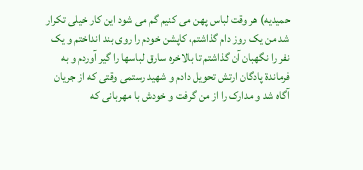حمیدیه) هر وقت لباس پهن می کنیم گم می شود این کار خیلی تکرار شد من یک روز دام گذاشتم، کاپشن خودم را روی بند انداختم و یک نفر را نگهبان آن گذاشتم تا بالاخره سارق لباسها را گیر آوردم و به فرماندة پادگان ارتش تحویل دادم و شهید رستمی وقتی که از جریان آگاه شد و مدارک را از من گرفت و خودش با مهربانی که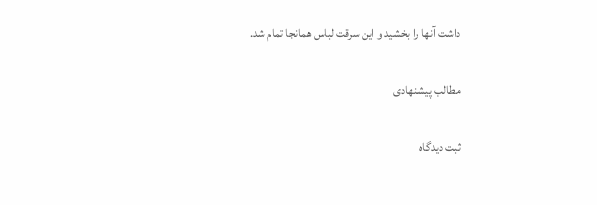داشت آنها را بخشید و این سرقت لباس همانجا تمام شد.

مطالب پیشنهادی

ثبت دیدگاه